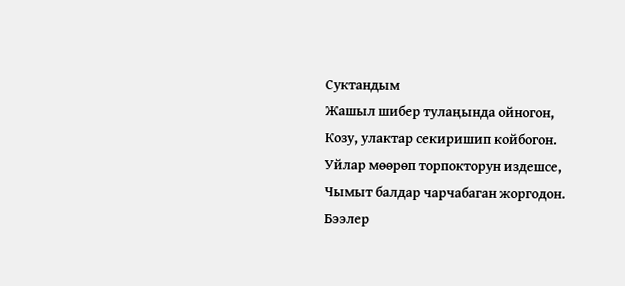Суктандым
Жашыл шибер тулаңында ойногон,
Козу, улактар секиришип койбогон.
Уйлар мөөрөп торпокторун издешсе,
Чымыт балдар чарчабаган жоргодон.
Бээлер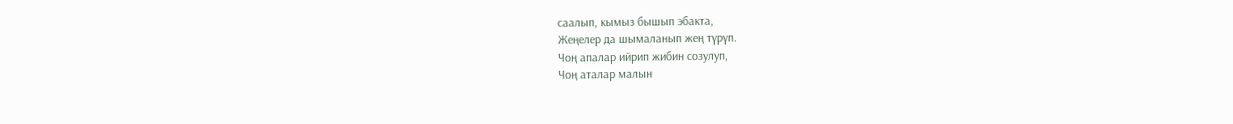саалып, кымыз бышып эбакта,
Жеңелер да шымаланып жең түрүп.
Чоң апалар ийрип жибин созулуп,
Чоң аталар малын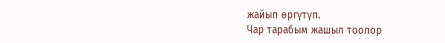жайып өргүтүп.
Чар тарабым жашыл тоолор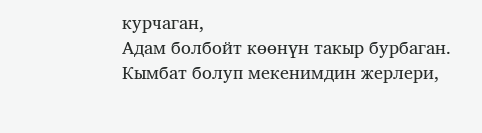курчаган,
Адам болбойт көөнүн такыр бурбаган.
Кымбат болуп мекенимдин жерлери,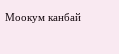Моокум канбай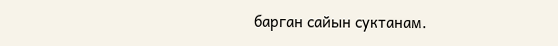барган сайын суктанам.